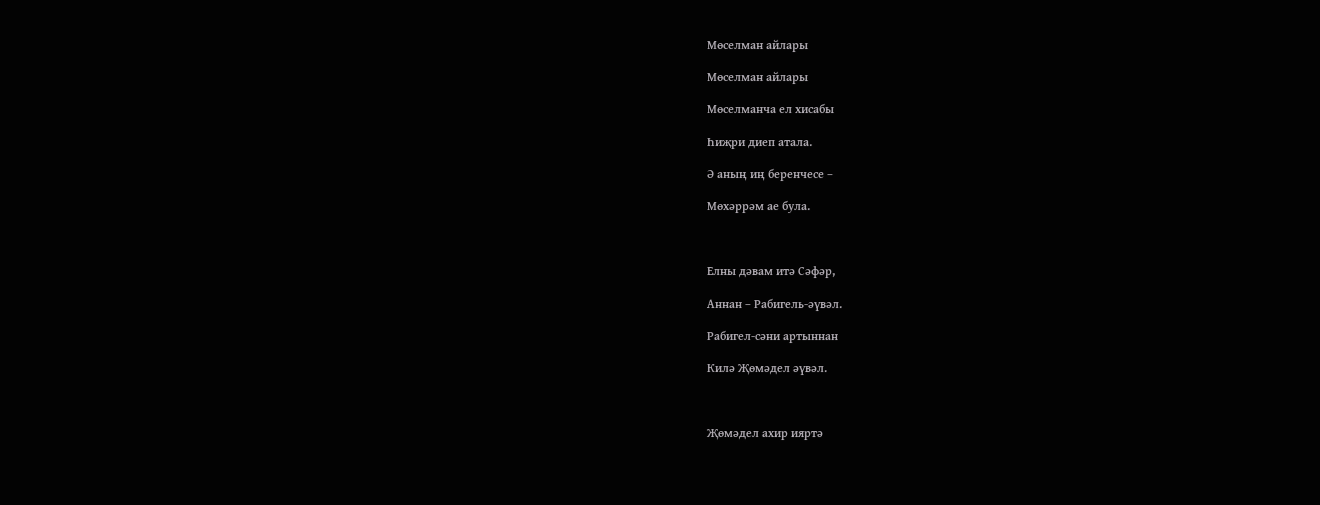Мөселман айлары

Мөселман айлары

Мөселманча ел хисабы

Һиҗри диеп атала.

Ә аның иң беренчесе –

Мөхәррәм ае була.



Елны дәвам итә Сәфәр,

Аннан – Рабигель-әүвәл.

Рабигел-сәни артыннан

Килә Җөмәдел әүвәл.



Җөмәдел ахир ияртә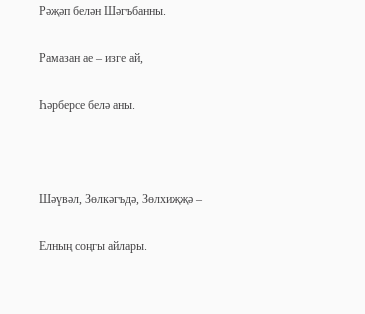Рәҗәп белән Шәгъбанны.

Рамазан ае – изге ай,

Һәрберсе белә аны.



Шәүвәл, Зөлкәгъдә, Зөлхиҗҗә –

Елның соңгы айлары.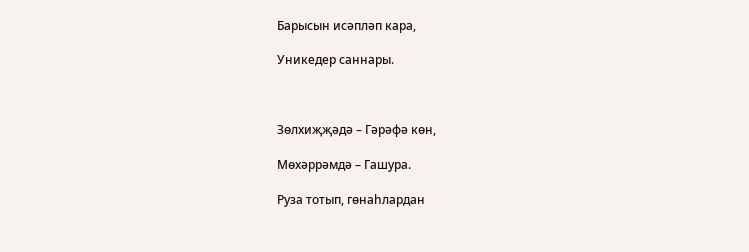Барысын исәпләп кара,

Уникедер саннары.



Зөлхиҗҗәдә – Гәрәфә көн,

Мөхәррәмдә – Гашура.

Руза тотып, гөнаһлардан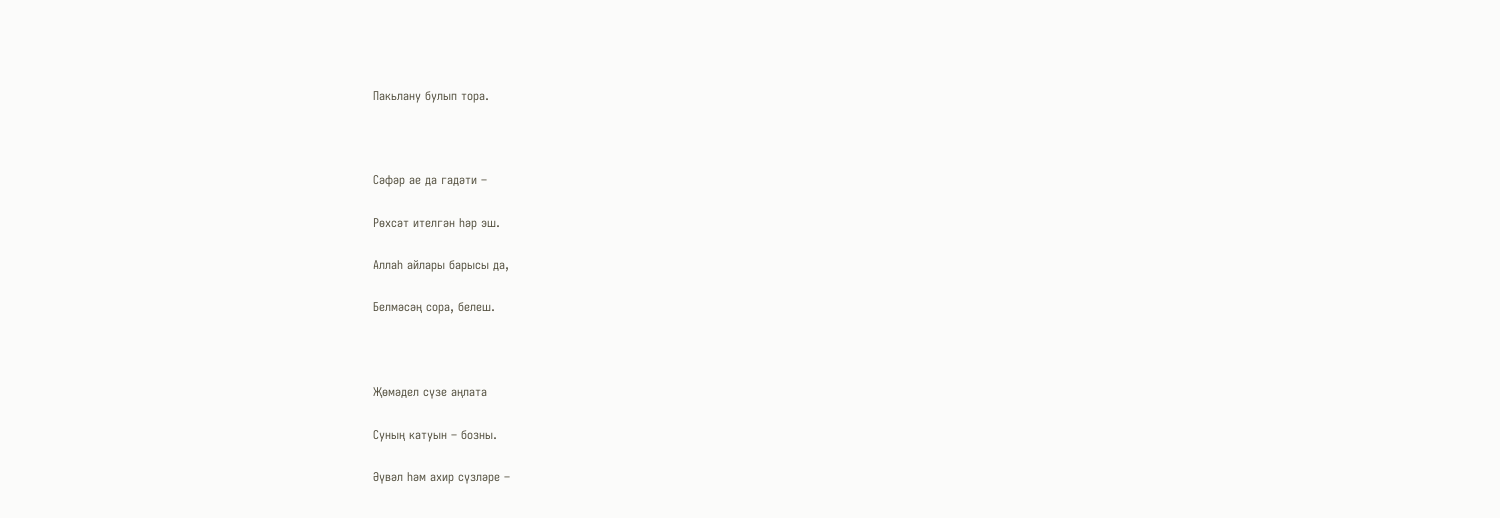Пакьлану булып тора.



Сәфәр ае да гадәти –

Рөхсәт ителгән һәр эш.

Аллаһ айлары барысы да,

Белмәсәң сора, белеш.



Җөмәдел сүзе аңлата

Суның катуын – бозны.

Әүвәл һәм ахир сүзләре –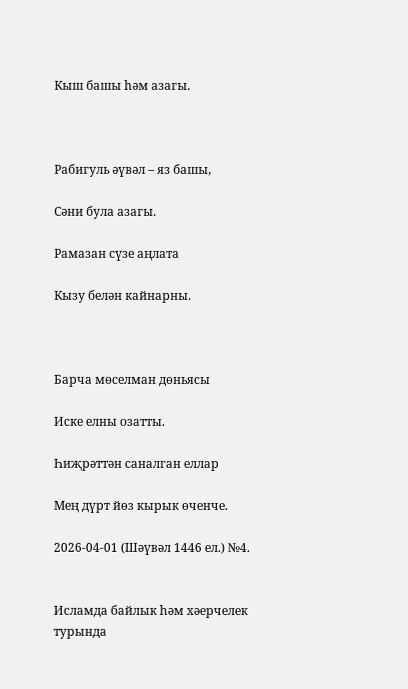Кыш башы һәм азагы.



Рабигуль әүвәл – яз башы,

Сәни була азагы.

Рамазан сүзе аңлата

Кызу белән кайнарны.



Барча мөселман дөньясы

Иске елны озатты.

Һиҗрәттән саналган еллар

Мең дүрт йөз кырык өченче.

2026-04-01 (Шәүвәл 1446 ел.) №4.


Исламда байлык һәм хәерчелек турында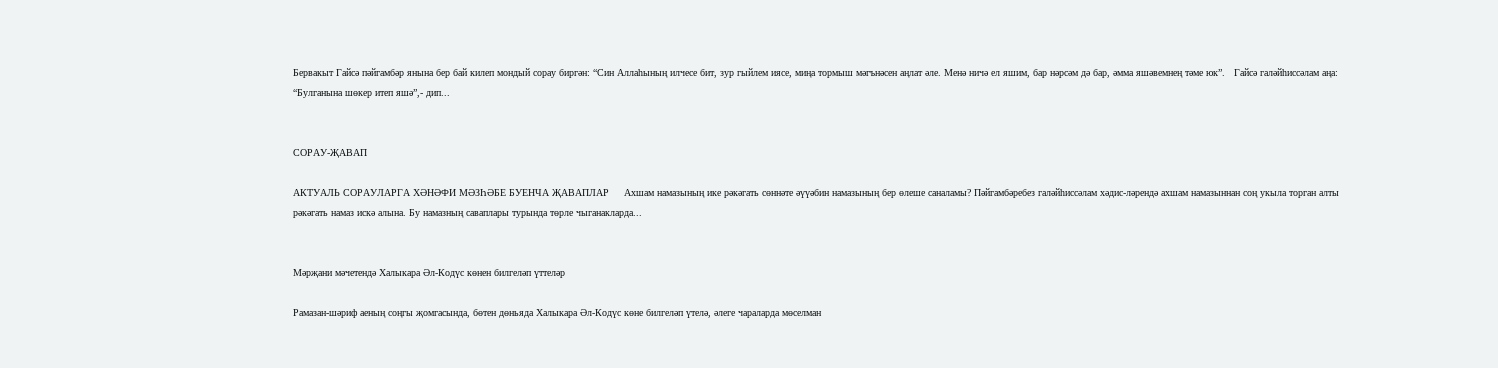Бервакыт Гайсә пәйгамбәр янына бер бай килеп мондый сорау биргән: “Син Аллаһының илчесе бит, зур гыйлем иясе, миңа тормыш мәгънәсен аңлат әле. Менә ничә ел яшим, бар нәрсәм дә бар, әмма яшәвемнең тәме юк”.   Гайсә галәйһиссәлам аңа: “Булганына шөкер итеп яшә”,- дип...


СОРАУ-ҖАВАП

АКТУАЛЬ СОРАУЛАРГА ХӘНӘФИ МӘЗҺӘБЕ БУЕНЧА ҖАВАПЛАР     Ахшам намазының ике рәкәгать сөннәте әүүәбин намазының бер өлеше саналамы? Пәйгамбәребез галәйһиссәлам хәдис-ләрендә ахшам намазыннан соң укыла торган алты рәкәгать намаз искә алына. Бу намазның саваплары турында төрле чыганакларда...


Мәрҗани мәчетендә Халыкара Әл-Кодүс көнен билгеләп үттеләр

Рамазан-шәриф аеның соңгы җомгасында, бөтен дөньяда Халыкара Әл-Кодүс көне билгеләп үтелә, әлеге чараларда мөселман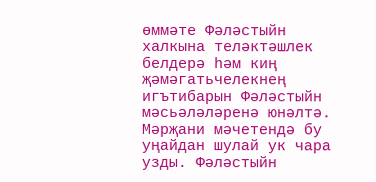өммәте Фәләстыйн халкына теләктәшлек белдерә һәм киң җәмәгатьчелекнең игътибарын Фәләстыйн мәсьәләләренә юнәлтә. Мәрҗани мәчетендә бу уңайдан шулай ук чара узды. Фәләстыйн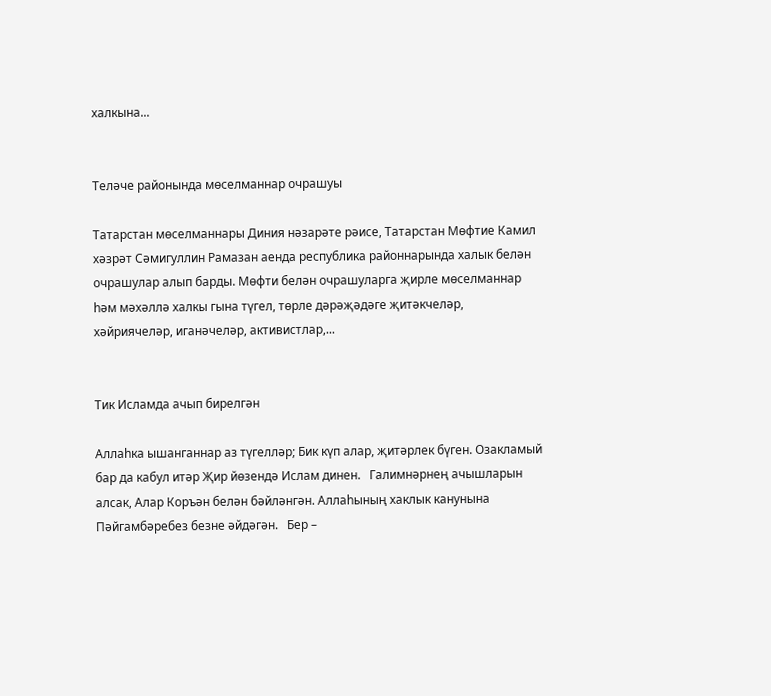халкына...


Теләче районында мөселманнар очрашуы

Татарстан мөселманнары Диния нәзарәте рәисе, Татарстан Мөфтие Камил хәзрәт Сәмигуллин Рамазан аенда республика районнарында халык белән очрашулар алып барды. Мөфти белән очрашуларга җирле мөселманнар һәм мәхәллә халкы гына түгел, төрле дәрәҗәдәге җитәкчеләр, хәйриячеләр, иганәчеләр, активистлар,...


Тик Исламда ачып бирелгән

Аллаһка ышанганнар аз түгелләр; Бик күп алар, җитәрлек бүген. Озакламый бар да кабул итәр Җир йөзендә Ислам динен.   Галимнәрнең ачышларын алсак, Алар Коръән белән бәйләнгән. Аллаһының хаклык канунына Пәйгамбәребез безне әйдәгән.   Бер –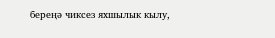береңә чиксез яхшылык кылу,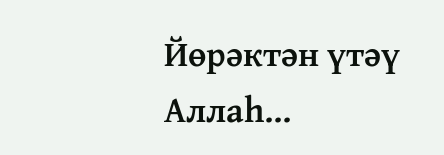Йөрәктән үтәү Аллаһ...